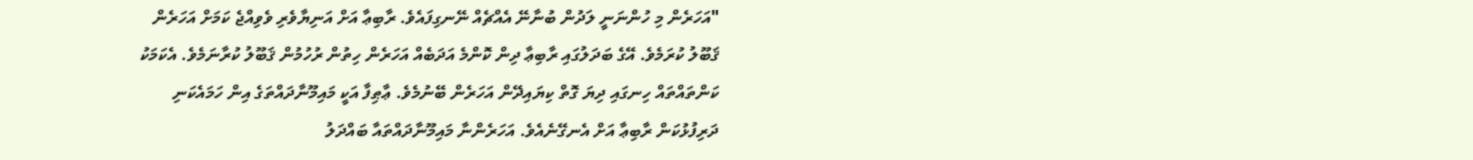"އަހަރެން މި ހުންނަނީ ލަދުން ބުނާނޭ އެއްޗެއް ނޭނގިފައެވެ. ރާބިޢާ އަށް އަނިޔާވެރި ވެވިއްޖެ ކަމަށް އަހަރެން ޤަބޫލު ކުރަމެވެ. އޭގެ ބަދަލުގައި ރާބިޢާ ދިން ކޮންމެ އަދަބެއް އަހަރެން ހިތުން ރުހުމުން ޤަބޫލު ކުރާނަމެވެ. އެކަމަކު ކަންތައްތައް ހިނގައި ދިޔަ ގޮތް ކިޔައިދޭން އަހަރެން ބޭނުމެވެ. ޢާޠިފާ އަކީ މައިމޫނާދައްތަގެ އިން ހަމައެކަނި ދަރިފުޅުކަން ރާބިޢާ އަށް އެނގޭނެއެވެ. އަހަރެންނާ މައިމޫނާދައްތައާ ބައްދަލު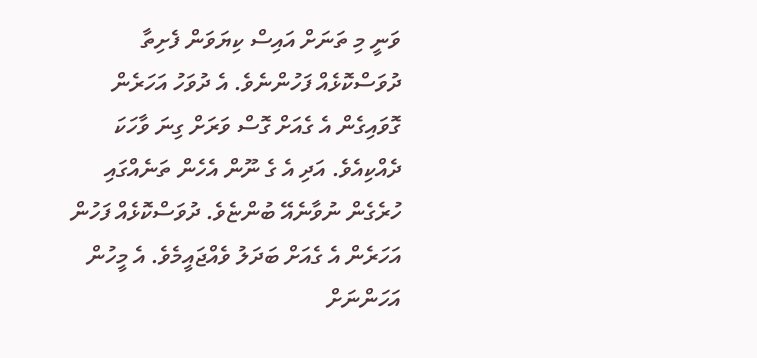ވަނީ މި ތަނަށް އައިސް ކިޔަވަން ފެށިތާ ދުވަސްކޮޅެއް ފަހުންނެވެ. އެ ދުވަހު އަހަރެން ގޮވައިގެން އެ ގެއަށް ގޮސް ވަރަށް ގިނަ ވާހަކަ ދެއްކިއެވެ. އަދި އެ ގެ ނޫން އެހެން ތަނެއްގައި ހުރެގެން ނުވާނެއޭ ބުންޏެވެ. ދުވަސްކޮޅެއް ފަހުން އަހަރެން އެ ގެއަށް ބަދަލު ވެއްޖައީމެވެ. އެ މީހުން އަހަންނަށް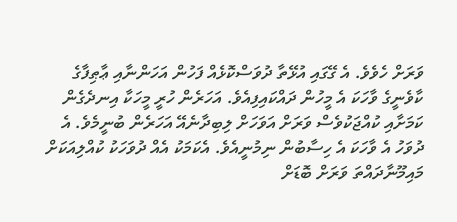ވަރަށް ހެވެވެ. އެ ގޭގައި އުޅޭތާ ދުވަސްކޮޅެއް ފަހުން އަހަންނާއި ޢާޠިފާގެ ކާވެނީގެ ވާހަކަ އެ މީހުން ދައްކައިފިއެވެ. އަހަރެން ހުރީ މީހަކާ އިނދެގެން ކަމަށާއި ކުއްޖަކުވެސް ވަރަށް އަވަހަށް ލިބިދާނެއޭ އަހަރެން ބުނީމެވެ. އެ ދުވަހު އެ ވާހަކަ އެ ހިސާބުން ނިމުނީއެވެ. އެކަމަކު އެއް ދުވަހަކު ކުއްލިއަކަށް މައިމޫނާދައްތަ ވަރަށް ބޮޑަށް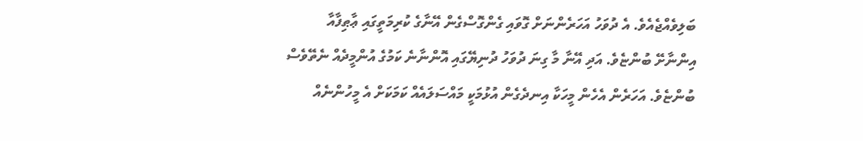ބަލިވެއްޖެއެވެ. އެ ދުވަހު އަހަރެންނަށް ގޮވައި ގެންގޮސްގެން އޭނާގެ ކުރިމަތީގައި ޢާޠިފާއާ އިންނާށޭ ބުންޏެވެ. އަދި އޭނާ މާ ގިނަ ދުވަހު ދުނިޔޭގައި އޮންނާނެ ކަމުގެ އުންމީދެއް ނެތޭވެސް ބުންޏެވެ. އަހަރެން އެހެން މީހަކާ އިނދެގެން އުޅުމަކީ މައްސަލައެއް ކަމަކަށް އެ މީހުންނެއް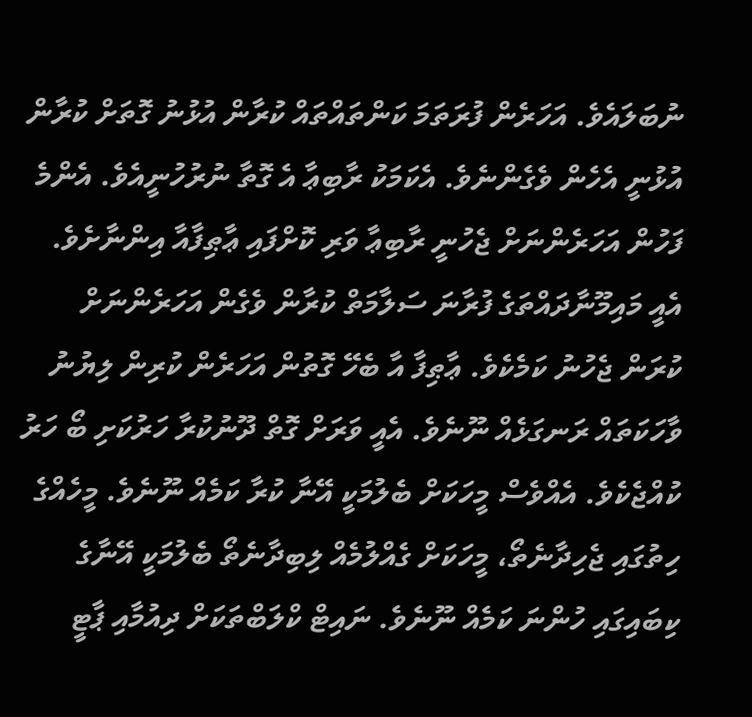ނުބަލައެވެ. އަހަރެން ފުރަތަމަ ކަންތައްތައް ކުރާން އުޅުނު ގޮތަށް ކުރާން އުޅުނީ އެހެން ވެގެންނެވެ. އެކަމަކު ރާބިޢާ އެ ގޮތާ ނުރުހުނީއެވެ. އެންމެ ފަހުން އަހަރެންނަށް ޖެހުނީ ރާބިޢާ ވަރި ކޮށްފައި ޢާޠިފާއާ އިންނާށެވެ. އެއީ މައިމޫނާދައްތަގެ ފުރާނަ ސަލާމަތް ކުރާން ވެގެން އަހަރެންނަށް ކުރަން ޖެހުނު ކަމެކެވެ. ޢާޠިފާ އާ ބެހޭ ގޮތުން އަހަރެން ކުރިން ލިޔުނު ވާހަކަތައް ރަނގަޅެއް ނޫނެވެ. އެއީ ވަރަށް ގޮތް ދޫނުކުރާ ހަރުކަށި ބޯ ހަރު ކުއްޖެކެވެ. އެއްވެސް މީހަކަށް ބެލުމަކީ އޭނާ ކުރާ ކަމެއް ނޫނެވެ. މީހެއްގެ ހިތުގައި ޖެހިދާނެތޯ، މީހަކަށް ގެއްލުމެއް ލިބިދާނެތޯ ބެލުމަކީ އޭނާގެ ކިބައިގައި ހުންނަ ކަމެއް ނޫނެވެ. ނައިޓް ކްލަބްތަކަށް ދިއުމާއި ޕާޓީ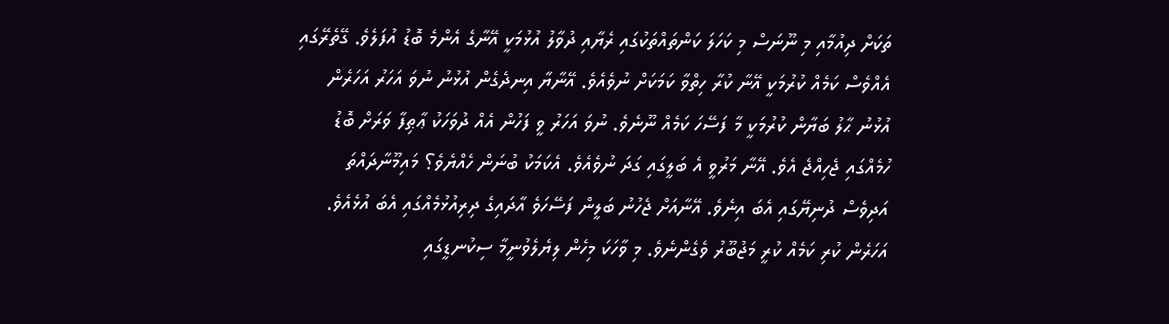ތަކަށް ދިއުމާއި މި ނޫނަސް މި ކަހަލަ ކަންތައްތަކުގައި ރެޔާއި ދުވާލު އުޅުމަކީ އޭނާގެ އެންމެ ބޮޑު އުފަލެވެ. ގޭތެރޭގައި އެއްވެސް ކަމެއް ކުރުމަކީ އޭނާ ކުރާ ހިތްވާ ކަމަކަށް ނުވެއެވެ. އޭނާޔާ އިނދެގެން އުޅުނު ނުވަ އަހަރު އަހަރެން އުޅުނު ޙާލު ބަޔާން ކުރުމަކީ މާ ފަސޭހަ ކަމެއް ނޫނެވެ. ނުވަ އަހަރު ވީ ފަހުން އެއް ދުވަހަކު ޢާޠިފާ ވަރަށް ބޮޑު ހުމެއްގައި ޖެހިއްޖެ އެވެ. އޭނާ މަރުވީ އެ ބަލީގައި ގަދަ ނުވެއެވެ. އެކަމަކު ބުނަން ހެއްޔެވެ؟ މައިމޫނާދައްތަ އަދިވެސް ދުނިޔޭގައި އެބަ އިނެވެ. އޭނާއަށް ޖެހުނު ބަލީން ފަސޭހަވެ އާދައިގެ ދިރިއުޅުމެއްގައި އެބަ އުޅެއެވެ. އަހަރެން ކުރި ކަމެއް ކުރީ މަޖުބޫރު ވެގެންނެވެ. މި ވާހަކަ މިހެން ލިޔެލެވުނީމާ ސިކުނޑީގައި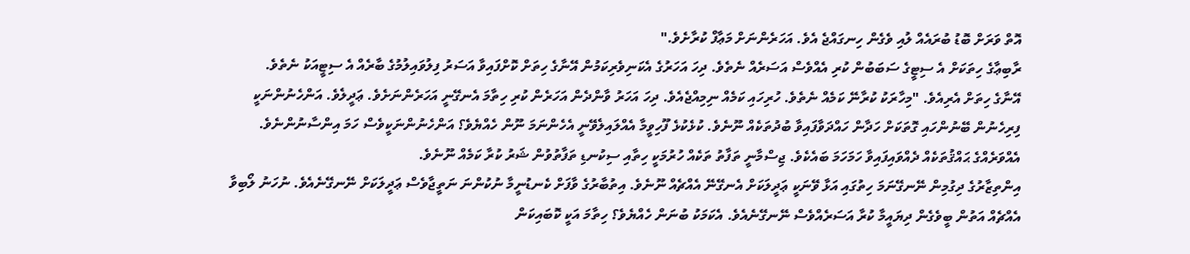އޮތް ވަރަށް ބޮޑު ބުރައެއް ލުއި ވެގެން ހިނގައްޖެ އެވެ. އަހަރެންނަށް މަޢާފް ކުރާށެވެ."
ރާބިޢާގެ ހިތަކަށް އެ ސިޓީގެ ސަބަބުން ކުރި އެއްވެސް އަސަރެއް ނެތެވެ. ދިހަ އަހަރުގެ އެކަނިވެރިކަމުން އޭނާގެ ހިތަށް ކޮށްފައިވާ އަސަރު ފިލުވައިލުމުގެ ބާރެއް އެ ސިޓީއަކު ނެތެވެ.
އޭނާގެ ހިތަށް އެރިއެވެ. "މިހާރަކު ކުރާނޭ ކަމެއް ނެތެވެ. ހުރިހައި ކަމެއް ނިމިއްޖެއެވެ. ދިހަ އަހަރު ވާންދެން އަހަރެން ކުރި ހިތާމަ އެނގޭނީ އަހަރެންނަށެވެ. ޢަދީލެވެ. އަންހެނުންނަކީ ފިރިހެނުން ބޭނުންހައި ގޮތަކަށް ހަދާން ހައްދަވާފައިވާ ބުދުތަކެއް ނޫނެވެ. ކުޅެކުޅެ ފޫހިވީމާ އެއްލައިލެވޭނީ އެހެންނަމަ ނޫން ހެއްޔެވެ؟ އަންހެނުންނަކީވެސް ހަމަ އިންސާނުންނެވެ. އެއްވަރެއްގެ ޙައްޤުތަކެއް ދެއްވައިފައިވާ ހަމަހަމަ ބައެކެވެ. ޖިސްމާނީ ތަފާތު ތަކެއް ހުރުމަކީ ހިތާއި ސިކުނޑި ތަފާތުވުން ޝަރު ކުރާ ކަމެއް ނޫނެވެ.
އިންތިޒާރުގެ ދިގުމިން ނޭނގޭނަމަ ހިތުގައި އަޅާ ވޭނަކީ ޢަދީލަކަށް އެނގޭނޭ އެއްޗެއް ނޫނެވެ. އިތުބާރުގެ ވާފަށް ކެނޑުނީމާ ނުކުންނަ ނަތީޖާވެސް ޢަދީލަކަށް ނޭނގޭނެއެވެ. ނުހަނު ލޯބިވާ އެއްޗެއް އަތުން ބީވެގެން ދިޔައީމާ ކުރާ އަސަރެއްވެސް ނޭނގޭނެއެވެ. އެކަމަކު ބުނަން ހެއްޔެވެ؟ ހިތާމަ އަކީ ކޮބައިކަން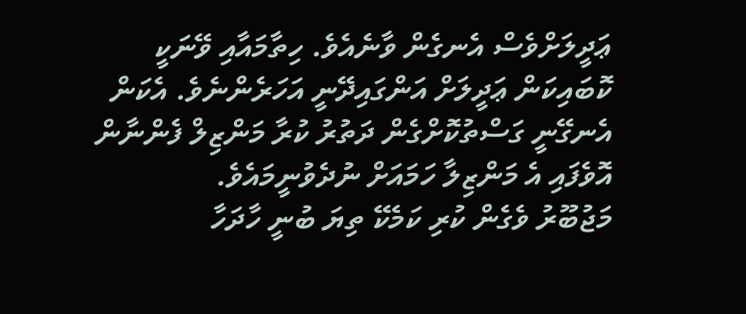ޢަދީލަށްވެސް އެނގެން ވާނެއެވެ. ހިތާމައާއި ވޭނަކީ ކޮބައިކަން ޢަދީލަށް އަންގައިދޭނީ އަހަރެންނެވެ. އެކަން އެނގޭނީ ގަސްތުކޮށްގެން ދަތުރު ކުރާ މަންޒިލް ފެންނާން އޮވެފައި އެ މަންޒިލާ ހަމައަށް ނުދެވުނީމައެވެ.
މަޖުބޫރު ވެގެން ކުރި ކަމެކޭ ތިޔަ ބުނީ ހާދަހާ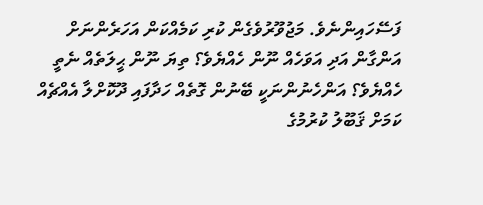ފަސޭހައިންނެވެ. މަޖުވޫރުވެގެން ކުރި ކަމެއްކަން އަހަރެންނަށް އަންގާން އަދި އަވަހެއް ނޫން ހެއްޔެވެ؟ ތިޔަ ނޫން ޙީލަތެއް ނެތީ ހެއްޔެވެ؟ އަންހެނުންނަކީ ބޭނުން ގޮތެއް ހަދާފައި ދޫކޮށްލާ އެއްޗެއް ކަމަށް ޤަބޫލު ކުރުމުގެ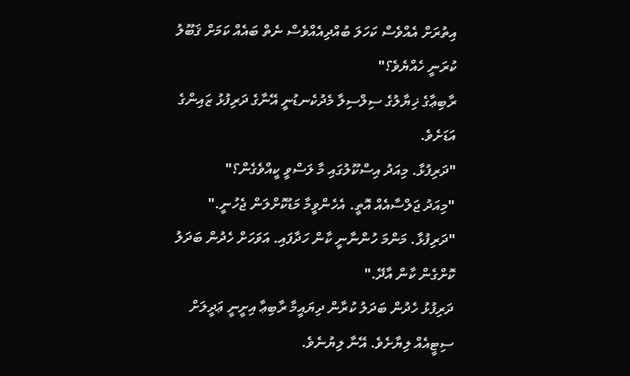އިތުރަށް އެއްވެސް ކަހަލަ ބުއްދިއެއްވެސް ނެތް ބައެއް ކަމަށް ޤަބޫލު ކުރަނީ ހެއްޔެވެ؟"
ރާބިޢާގެ ޚިޔާލުގެ ސިލްސިލާ މެދުކެނޑުނީ އޭނާގެ ދަރިފުޅު ޒައިންގެ އަޑަށެވެ.
"ދަރިފުޅާ. މިއަދު އިސްކޫލުގައި މާ ލަސްވީ ކީއްވެގެން؟"
"މިއަދު ޖަލްސާއެއް އޮތީ. އެހެންވީމާ މަޑުކޮށްލަން ޖެހުނީ."
"ދަރިފުޅާ. މަންމަ ހުންނާނީ ކާން ހަދާފައި. އަވަހަށް ހެދުން ބަދަލު ކޮށްގެން ކާން އާދޭ."
ދަރިފުޅު ހެދުން ބަދަލު ކުރާން ދިޔައީމާ ރާބިޢާ އިށީނީ ޢަދީލަށް ސިޓީއެއް ލިޔާށެވެ. އޭނާ ލިޔުނެވެ.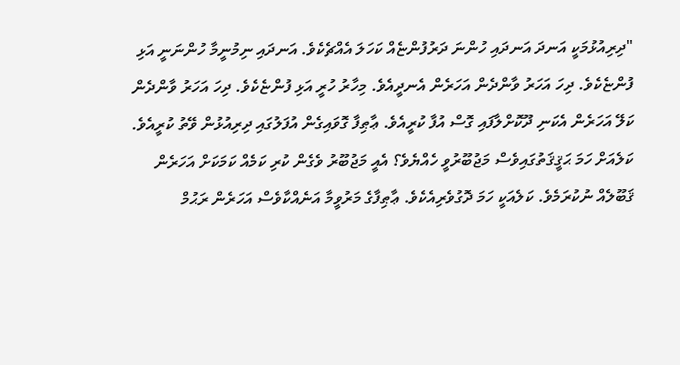"ދިރިއުޅުމަކީ އަނދަ އަނދައި ހުންނަ ދަރުފުންޏެއް ކަހަލަ އެއްޗެކެވެ. އަނދައި ނިމުނީމާ ހުންނަނީ އަޅި ފުންޏެކެވެ. ދިހަ އަހަރު ވާންދެން އަހަރެން އެނދީއެވެ. މިހާރު ހުރީ އަޅި ފުންޏެކެވެ. ދިހަ އަހަރު ވާންދެން ކަލޭ އަހަރެން އެކަނި ދޫކޮށްލާފައި ގޮސް އުފާ ކުރީއެވެ. ޢާޠިފާ ގޮވައިގެން އުފަލުގައި ދިރިއުޅުން ވޭތު ކުރީއެވެ. ކަލެއަށް ހަމަ ޙަޤީޤަތުގައިވެސް މަޖުބޫރުވީ ހެއްޔެވެ؟ އެއީ މަޖުބޫރު ވެގެން ކުރި ކަމެއް ކަމަކަށް އަހަރެން ޤަބޫލެއް ނުކުރަމެވެ. ކަލެއަކީ ހަމަ ދޮގުވެރިއެކެވެ. ޢާޠިފާގެ މަރުވީމާ އަނެއްކާވެސް އަހަރެން ރަޙުމް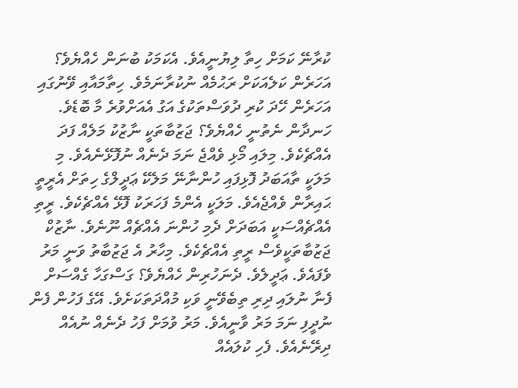ކުރާނޭ ކަމަށް ހިތާ ލިޔުނީއެވެ. އެކަމަކު ބުނަން ހެއްޔެވެ؟ އަހަރެން ކަލެއަކަށް ރަޙުމެއް ނުކުރާނަމެވެ. ހިތާމައާއި ވޭނުގައި އަހަރެން ހޭދަ ކުރި ދުވަސްތަކުގެ އަގު އެއަށްވުރެ މާ ބޮޑެވެ. ހަނދާން ނެތުނީ ހެއްޔެވެ؟ ޖަޒުބާތަކީ ނާޒުކު މަލެއް ފަދަ އެއްޗެކެވެ. މިލައި މޯޅި ވެއްޖެ ނަމަ ދެނެއް ނުފޮޅޭނެއެވެ. މި މަލަކީ ތާއަބަދު ފޮޅިފައި ހުންނާނޭ މަލެކޭ ޢަދީލްގެ ހިތަށް އެރީތީ ޙައިރާން ވެއްޖެއެވެ. މަލަކީ އެންމެ ފަހަރަކު ފޮޅޭ އެއްޗެކެވެ. ރީތި އެއްޗެއްސަކީ އަބަދަށް ދެމި ހުންނަ އެއްޗެއް ނޫނެވެ. ނާޒުކް ޖަޒުބާތަކީވެސް ރީތި އެއްޗެކެވެ. މިހާރު އެ ޖަޒުބާތު ވަނީ މަރު ވެފައެވެ. ޢަދީލެވެ. ދެނަހުރިން ހެއްޔެވެ؟ ގަސްގަހާ ގެއްސަށް ފެނާ ނުލައި ދިރި ތިބެވޭނީ ވަކި މުއްދަތަކަށެވެ. އޭގެ ފަހުން ފެން ނުދީފި ނަމަ މަރު ވާނީއެވެ. މަރު ވުމަށް ފަހު ދެނެއް ނުއެއް ދިރޭނެއެވެ. ފެހި ކުލައެއް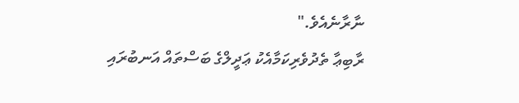ނާރާނެއެވެ."
ރާބިޢާ ތެދުވެރިކަމާއެކު ޢަދީލްގެ ބަސްތައް އަނބުރައި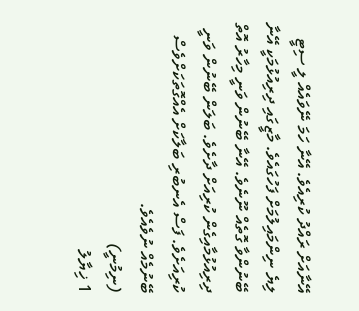އޭނާއަށް ރައްދު ކުރިއެވެ. އޭނާ ހަމަ ނޭވައެއް ލީ ސިޓީ ލިޔެ ނިންމައިލުމަށް ފަހުގައެވެ. މާޒީގައި ދިރިއުޅުމަކީ އޭނާ ބޭނުންވާ ގޮތެއް ނޫނެވެ. އޭނާ ބޭނުން ވަނީ މިހާރު އޮތް ދިރިއުޅުމާއިގެން ކުރިއަށް ދާށެވެ. ބަލަން ބޭނުން ވަނީ ކުރިއަށެވެ. ފަސް އެނބުރި ބަލާކަށް އެއްގޮތަކަށްވެސް ބޭނުމެއް ނުވެއެވެ.
(ނިމުނީ)
1 ޚިޔާލު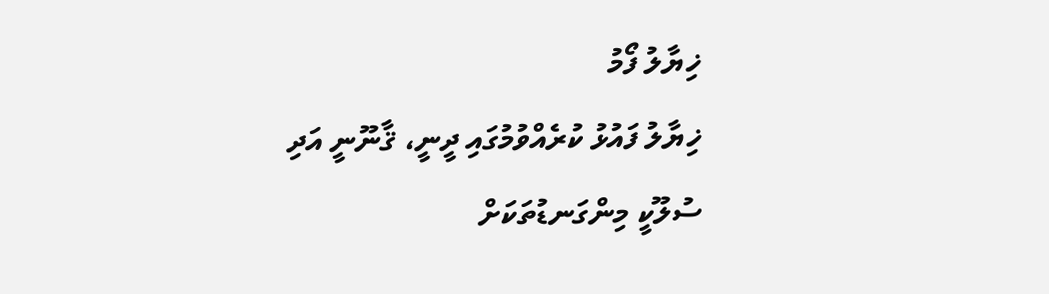ޚިޔާލު ފޯމު
ޚިޔާލު ފައުޅު ކުރެއްވުމުގައި ދީނީ، ޤާނޫނީ އަދި ސުލޫކީ މިންގަނޑުތަކަށް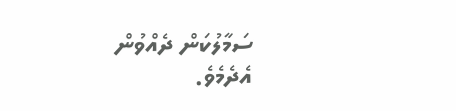ސަމާލުކަން ދެއްވުން އެދެމެވެ.